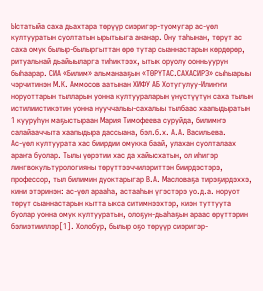Ыстатыйа саха дьахтара төрүүр сиэригэр-туомугар ас-үөл култууратын суолтатын ырытыыга ананар. Ону таһынан, төрүт ас саха омук былыр-былыргыттан өрө тутар сыаннастарын көрдөрөр, ритуальнай дьайыыларга тиһиктээх, ытык оруолу оонньуурун быһаарар. СИА «Билим» альманааҕын «ТӨРҮТАС.САХАСИРЭ» сыһыарыы чэрчитинэн М.К. Аммосов аатынан ХИФУ АБ Хотугулуу-Илиҥҥи норуоттарын тылларын уонна култуураларын үнүстүүтүн саха тылын истилиистикэтин уонна нууччалыы-сахалыы тылбаас хаапыдыратын 1 кууруһун маҕыстыраан Мария Тимофеева суруйда, билимҥэ салайааччыта хаапыдыра дассыана, бэл.б.х. А.А. Васильева.
Ас-үөл култуурата хас биирдии омукка баай, улахан суолталаах араҥа буолар. Тылы үөрэтии хас да хайысхатын, ол иһигэр лингвокультурологияны төрүттээччилэриттэн биирдэстэрэ, профессор, тыл билимин дуоктарыгар В.А. Масловаҕа тирэҕирдэххэ, кини этэринэн: ас-үөл арааһа, астааһын үгэстэрэ уо.д.а. норуот төрүт сыаннастарын кытта ыкса ситимнээхтэр, киэн туттуута буолар уонна омук култууратын, олоҕун-дьаһаҕын араас өрүттэрин бэлиэтииллэр[1]. Холобур, былыр оҕо төрүүр сиэригэр-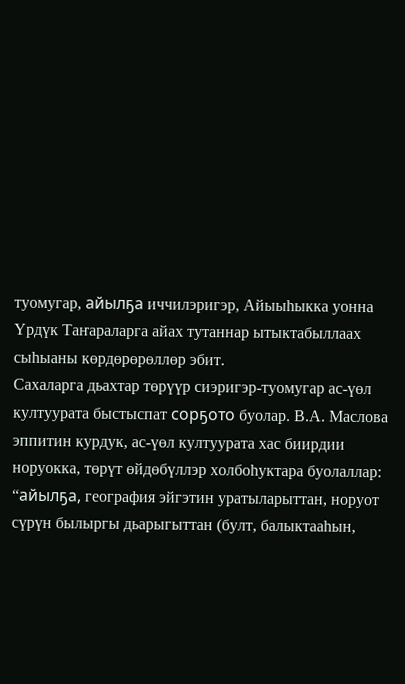туомугар, айылҕа иччилэригэр, Айыыһыкка уонна Үрдүк Таҥараларга айах тутаннар ытыктабыллаах сыһыаны көрдөрөрөллөр эбит.
Сахаларга дьахтар төрүүр сиэригэр-туомугар ас-үөл култуурата быстыспат сорҕото буолар. В.А. Маслова эппитин курдук, ас-үөл култуурата хас биирдии норуокка, төрүт өйдөбүллэр холбоһуктара буолаллар: “айылҕа, география эйгэтин уратыларыттан, норуот сүрүн былыргы дьарыгыттан (булт, балыктааһын,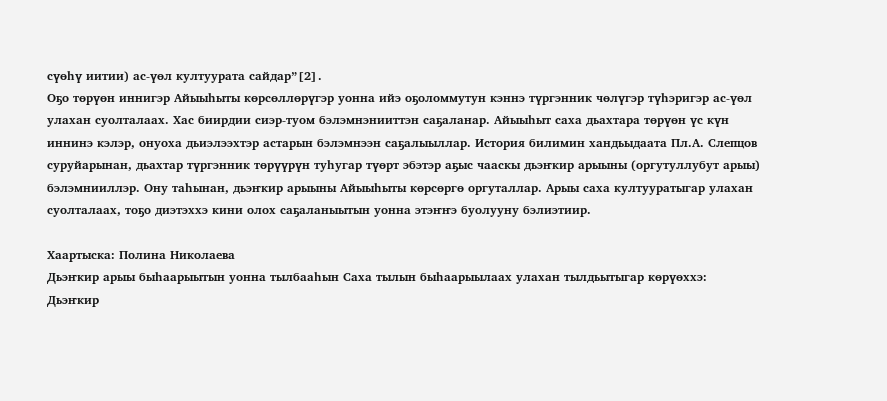сүөһү иитии) ас-үөл култуурата сайдар”[2].
Оҕо төрүөн иннигэр Айыыһыты көрсөллөрүгэр уонна ийэ оҕоломмутун кэннэ түргэнник чөлүгэр түһэригэр ас-үөл улахан суолталаах. Хас биирдии сиэр-туом бэлэмнэнииттэн саҕаланар. Айыыһыт саха дьахтара төрүөн үс күн иннинэ кэлэр, онуоха дьиэлээхтэр астарын бэлэмнээн саҕалыыллар. История билимин хандьыдаата Пл.А. Слепцов суруйарынан, дьахтар түргэнник төрүүрүн туһугар түөрт эбэтэр аҕыс чааскы дьэҥкир арыыны (оргутуллубут арыы) бэлэмнииллэр. Ону таһынан, дьэҥкир арыыны Айыыһыты көрсөргө оргуталлар. Арыы саха култууратыгар улахан суолталаах, тоҕо диэтэххэ кини олох саҕаланыытын уонна этэҥҥэ буолууну бэлиэтиир.

Хаартыска: Полина Николаева
Дьэҥкир арыы быһаарыытын уонна тылбааһын Саха тылын быһаарыылаах улахан тылдьытыгар көрүөххэ:
Дьэҥкир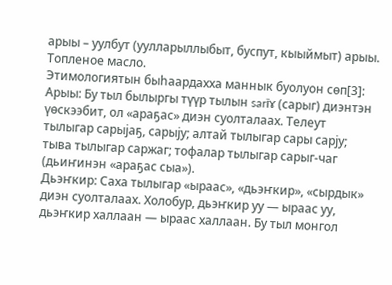арыы – уулбут (уулларыллыбыт, буспут, кыыймыт) арыы. Топленое масло.
Этимологиятын быһаардахха маннык буолуон сөп[3]:
Арыы: Бу тыл былыргы түүр тылын sarїɤ (сарыг) диэнтэн үөскээбит, ол «араҕас» диэн суолталаах. Телеут тылыгар сарыjaҕ, сарыjу; алтай тылыгар сары сарју; тыва тылыгар саржаг; тофалар тылыгар сарыг-чаг (дьиҥинэн «араҕас сыа»).
Дьэҥкир: Саха тылыгар «ыраас», «дьэҥкир», «сырдык» диэн суолталаах. Холобур, дьэҥкир уу — ыраас уу, дьэҥкир халлаан — ыраас халлаан. Бу тыл монгол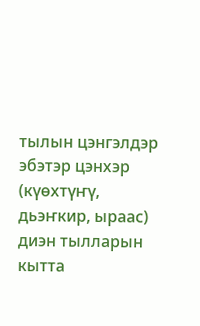тылын цэнгэлдэр эбэтэр цэнхэр (күөхтүҥү, дьэҥкир, ыраас) диэн тылларын кытта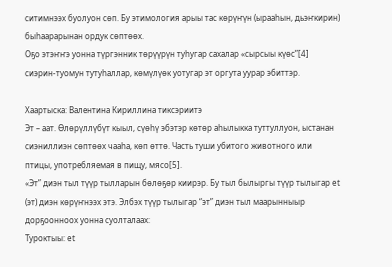ситимнээх буолуон сөп. Бу этимология арыы тас көрүҥүн (ырааһын, дьэҥкирин) быһаарарынан ордук сөптөөх.
Оҕо этэҥҥэ уонна түргэнник төрүүрүн туһугар сахалар «сырсыы күөс”[4] сиэрин-туомун тутуһаллар, көмүлүөк уотугар эт оргута уурар эбиттэр.

Хаартыска: Валентина Кириллина тиксэриитэ
Эт – аат. Өлөрүллүбүт кыыл, сүөһү эбэтэр көтөр аһылыкка туттуллуон, ыстанан сиэниллиэн сөптөөх чааһа, көп өттө. Часть туши убитого животного или птицы, употребляемая в пищу, мясо[5].
«Эт” диэн тыл түүр тылларын бөлөҕөр киирэр. Бу тыл былыргы түүр тылыгар et (эт) диэн көрүҥнээх этэ. Элбэх түүр тылыгар “эт” диэн тыл маарынныыр дорҕоонноох уонна суолталаах:
Туроктыы: et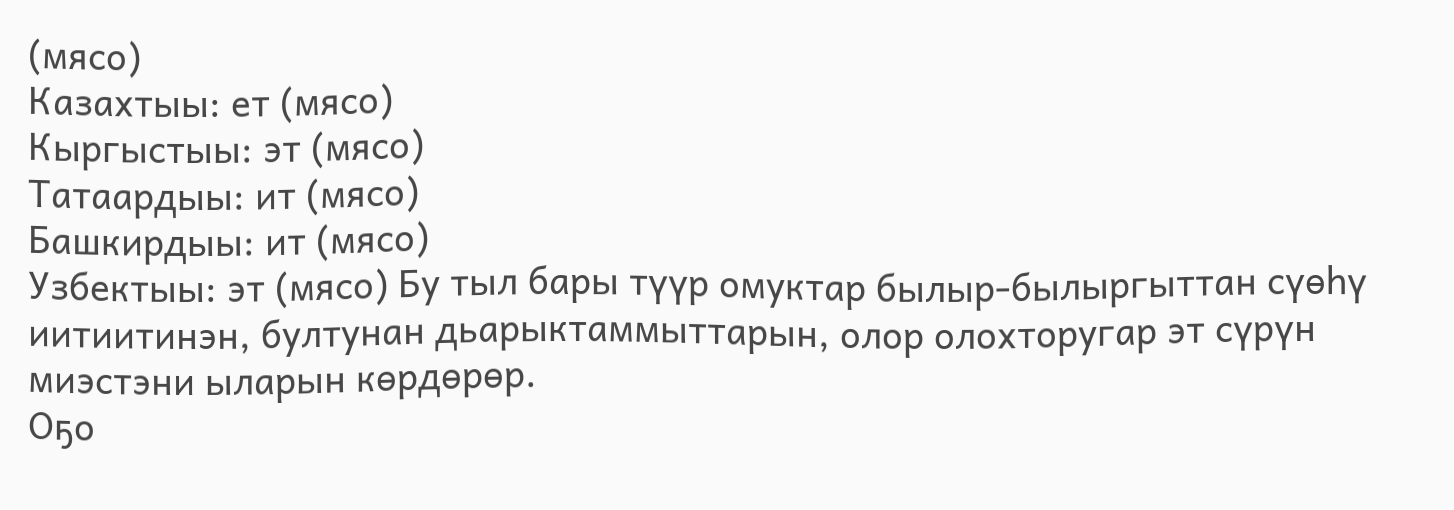(мясо)
Казахтыы: ет (мясо)
Кыргыстыы: эт (мясо)
Татаардыы: ит (мясо)
Башкирдыы: ит (мясо)
Узбектыы: эт (мясо) Бу тыл бары түүр омуктар былыр-былыргыттан сүөһү иитиитинэн, бултунан дьарыктаммыттарын, олор олохторугар эт сүрүн миэстэни ыларын көрдөрөр.
Оҕо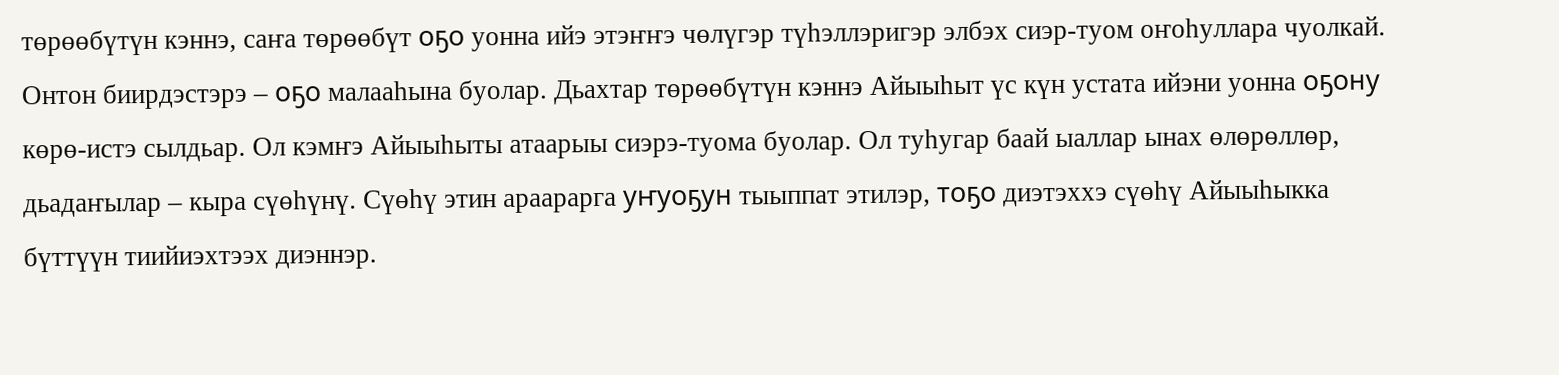төрөөбүтүн кэннэ, саҥа төрөөбүт оҕо уонна ийэ этэҥҥэ чөлүгэр түһэллэригэр элбэх сиэр-туом оҥоһуллара чуолкай. Онтон биирдэстэрэ – оҕо малааһына буолар. Дьахтар төрөөбүтүн кэннэ Айыыһыт үс күн устата ийэни уонна оҕону көрө-истэ сылдьар. Ол кэмҥэ Айыыһыты атаарыы сиэрэ-туома буолар. Ол туһугар баай ыаллар ынах өлөрөллөр, дьадаҥылар – кыра сүөһүнү. Сүөһү этин араарарга уҥуоҕун тыыппат этилэр, тоҕо диэтэххэ сүөһү Айыыһыкка бүттүүн тиийиэхтээх диэннэр.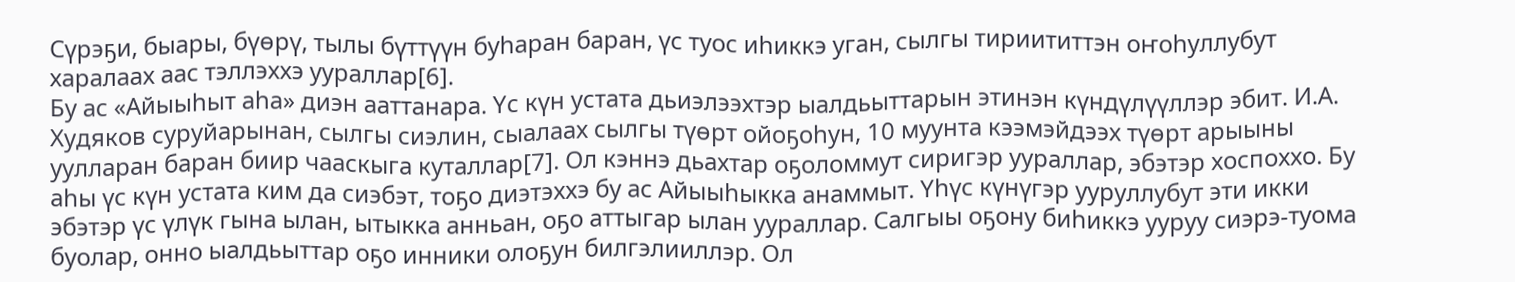Сүрэҕи, быары, бүөрү, тылы бүттүүн буһаран баран, үс туос иһиккэ уган, сылгы тириититтэн оҥоһуллубут харалаах аас тэллэххэ уураллар[6].
Бу ас «Айыыһыт аһа» диэн ааттанара. Үс күн устата дьиэлээхтэр ыалдьыттарын этинэн күндүлүүллэр эбит. И.А. Худяков суруйарынан, сылгы сиэлин, сыалаах сылгы түөрт ойоҕоһун, 10 муунта кээмэйдээх түөрт арыыны уулларан баран биир чааскыга куталлар[7]. Ол кэннэ дьахтар оҕоломмут сиригэр уураллар, эбэтэр хоспоххо. Бу аһы үс күн устата ким да сиэбэт, тоҕо диэтэххэ бу ас Айыыһыкка анаммыт. Үһүс күнүгэр ууруллубут эти икки эбэтэр үс үлүк гына ылан, ытыкка анньан, оҕо аттыгар ылан уураллар. Салгыы оҕону биһиккэ ууруу сиэрэ-туома буолар, онно ыалдьыттар оҕо инники олоҕун билгэлииллэр. Ол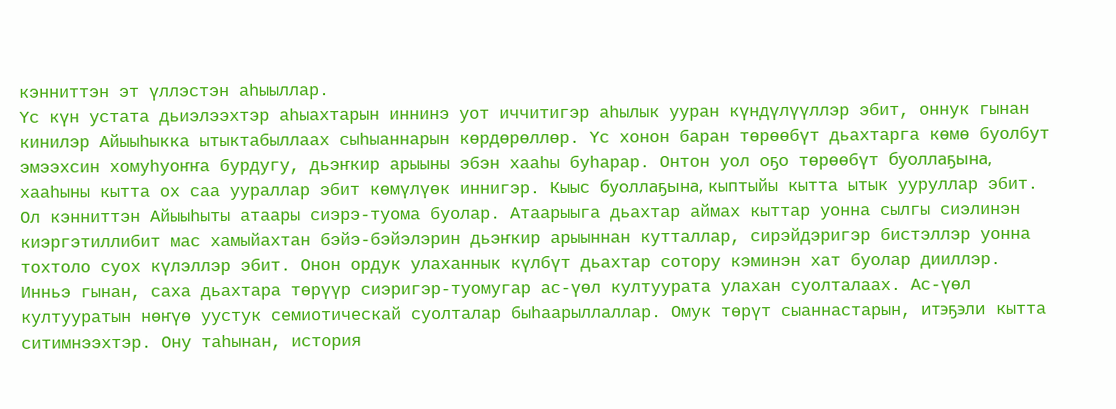кэнниттэн эт үллэстэн аһыыллар.
Үс күн устата дьиэлээхтэр аһыахтарын иннинэ уот иччитигэр аһылык ууран күндүлүүллэр эбит, оннук гынан кинилэр Айыыһыкка ытыктабыллаах сыһыаннарын көрдөрөллөр. Үс хонон баран төрөөбүт дьахтарга көмө буолбут эмээхсин хомуһуоҥҥа бурдугу, дьэҥкир арыыны эбэн хааһы буһарар. Онтон уол оҕо төрөөбүт буоллаҕына, хааһыны кытта ох саа уураллар эбит көмүлүөк иннигэр. Кыыс буоллаҕына, кыптыйы кытта ытык ууруллар эбит. Ол кэнниттэн Айыыһыты атаары сиэрэ-туома буолар. Атаарыыга дьахтар аймах кыттар уонна сылгы сиэлинэн киэргэтиллибит мас хамыйахтан бэйэ-бэйэлэрин дьэҥкир арыыннан кутталлар, сирэйдэригэр бистэллэр уонна тохтоло суох күлэллэр эбит. Онон ордук улаханнык күлбүт дьахтар сотору кэминэн хат буолар дииллэр.
Инньэ гынан, саха дьахтара төрүүр сиэригэр-туомугар ас-үөл култуурата улахан суолталаах. Ас-үөл култууратын нөҥүө уустук семиотическай суолталар быһаарыллаллар. Омук төрүт сыаннастарын, итэҕэли кытта ситимнээхтэр. Ону таһынан, история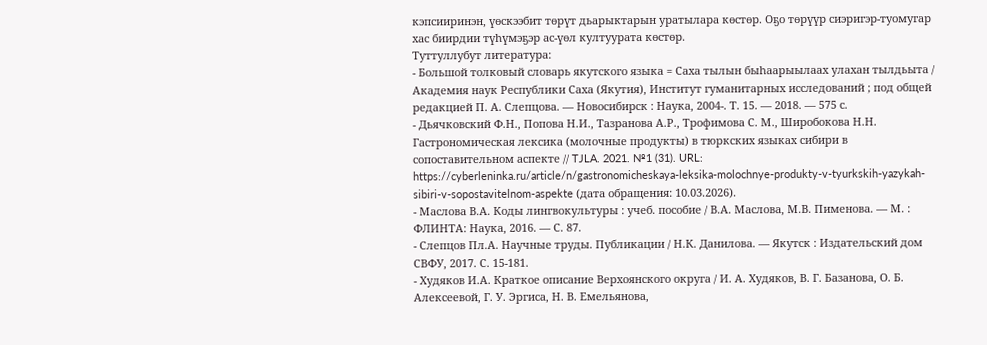кэпсииринэн, үөскээбит төрүт дьарыктарын уратылара көстөр. Оҕо төрүүр сиэригэр-туомугар хас биирдии түһүмэҕэр ас-үөл култуурата көстөр.
Туттуллубут литература:
- Большой толковый словарь якутского языка = Саха тылын быһаарыылаах улахан тылдьыта / Академия наук Республики Саха (Якутия), Институт гуманитарных исследований ; под общей редакцией П. А. Слепцова. — Новосибирск : Наука, 2004-. Т. 15. — 2018. — 575 с.
- Дьячковский Ф.Н., Попова Н.И., Тазранова А.Р., Трофимова С. М., Широбокова Н.Н. Гастрономическая лексика (молочные продукты) в тюркских языках сибири в сопоставительном аспекте // TJLA. 2021. №1 (31). URL: https://cyberleninka.ru/article/n/gastronomicheskaya-leksika-molochnye-produkty-v-tyurkskih-yazykah-sibiri-v-sopostavitelnom-aspekte (дата обращения: 10.03.2026).
- Маслова В.А. Коды лингвокультуры : учеб. пособие / В.А. Маслова, М.В. Пименова. — М. : ФЛИНТА: Наука, 2016. — С. 87.
- Слепцов Пл.А. Научные труды. Публикации / Н.К. Данилова. — Якутск : Издательский дом СВФУ, 2017. С. 15-181.
- Худяков И.А. Краткое описание Верхоянского округа / И. А. Худяков, В. Г. Базанова, О. Б. Алексеевой, Г. У. Эргиса, Н. В. Емельянова,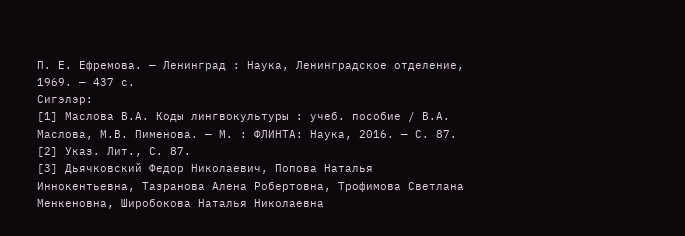П. Е. Ефремова. — Ленинград : Наука, Ленинградское отделение, 1969. — 437 с.
Сигэлэр:
[1] Маслова В.А. Коды лингвокультуры : учеб. пособие / В.А. Маслова, М.В. Пименова. — М. : ФЛИНТА: Наука, 2016. — С. 87.
[2] Указ. Лит., С. 87.
[3] Дьячковский Федор Николаевич, Попова Наталья Иннокентьевна, Тазранова Алена Робертовна, Трофимова Светлана Менкеновна, Широбокова Наталья Николаевна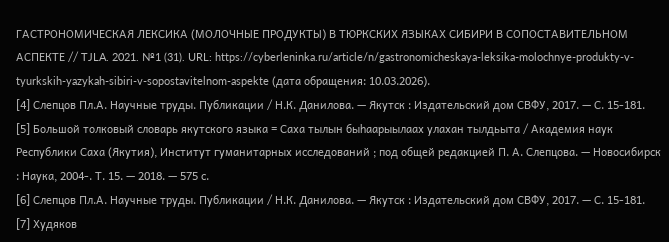ГАСТРОНОМИЧЕСКАЯ ЛЕКСИКА (МОЛОЧНЫЕ ПРОДУКТЫ) В ТЮРКСКИХ ЯЗЫКАХ СИБИРИ В СОПОСТАВИТЕЛЬНОМ АСПЕКТЕ // TJLA. 2021. №1 (31). URL: https://cyberleninka.ru/article/n/gastronomicheskaya-leksika-molochnye-produkty-v-tyurkskih-yazykah-sibiri-v-sopostavitelnom-aspekte (дата обращения: 10.03.2026).
[4] Слепцов Пл.А. Научные труды. Публикации / Н.К. Данилова. — Якутск : Издательский дом СВФУ, 2017. — С. 15-181.
[5] Большой толковый словарь якутского языка = Саха тылын быһаарыылаах улахан тылдьыта / Академия наук Республики Саха (Якутия), Институт гуманитарных исследований ; под общей редакцией П. А. Слепцова. — Новосибирск : Наука, 2004-. Т. 15. — 2018. — 575 с.
[6] Слепцов Пл.А. Научные труды. Публикации / Н.К. Данилова. — Якутск : Издательский дом СВФУ, 2017. — С. 15-181.
[7] Худяков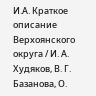И.А. Краткое описание Верхоянского округа / И. А. Худяков, В. Г. Базанова, О.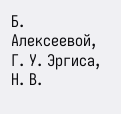Б. Алексеевой, Г. У. Эргиса, Н. В.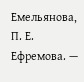Емельянова, П. Е. Ефремова. —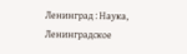Ленинград : Наука, Ленинградское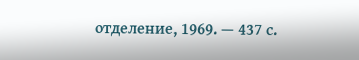отделение, 1969. — 437 с.